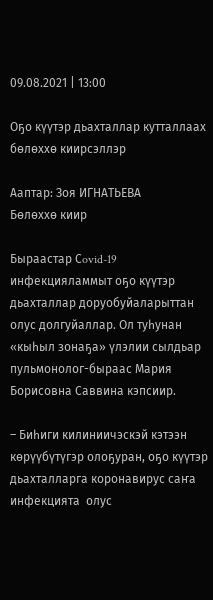09.08.2021 | 13:00

Оҕо күүтэр дьахталлар кутталлаах бөлөххө киирсэллэр

Ааптар: Зоя ИГНАТЬЕВА
Бөлөххө киир

Быраастар Сovid-19 инфекцияламмыт оҕо күүтэр дьахталлар доруобуйаларыттан олус долгуйаллар. Ол туһунан  «кыһыл зонаҕа» үлэлии сылдьар  пульмонолог-быраас Мария Борисовна Саввина кэпсиир.

– Биһиги килиниичэскэй кэтээн көрүүбүтүгэр олоҕуран, оҕо күүтэр дьахталларга коронавирус саҥа инфекцията  олус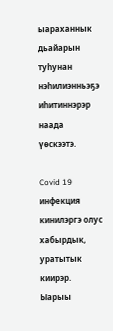ыараханнык дьайарын туһунан  нэһилиэнньэҕэ иһитиннэрэр наада үөскээтэ.

Covid 19 инфекция кинилэргэ олус хабырдык, уратытык киирэр.   Ыарыы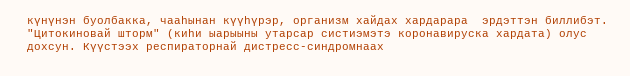күнүнэн буолбакка, чааһынан күүһүрэр, организм хайдах хардарара  эрдэттэн биллибэт.  "Цитокиновай шторм" (киһи ыарыыны утарсар систиэмэтэ коронавируска хардата) олус дохсун. Күүстээх респираторнай дистресс-синдромнаах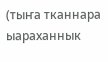(тыҥа тканнара ыараханнык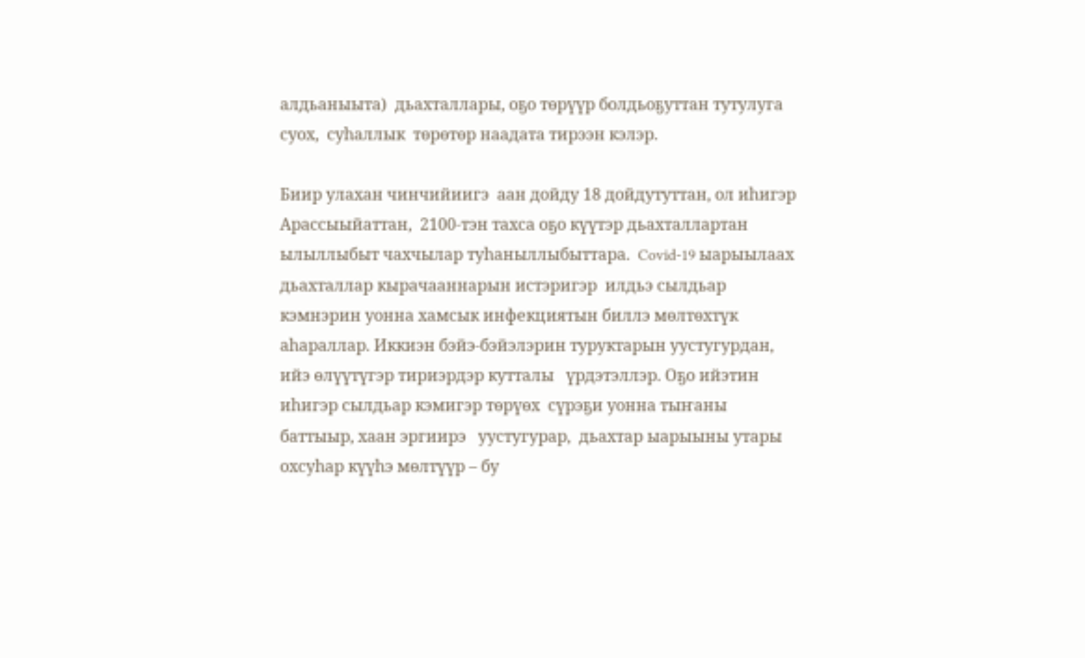алдьаныыта)  дьахталлары, оҕо төрүүр болдьоҕуттан тутулуга суох,  суһаллык  төрөтөр наадата тирээн кэлэр.

Биир улахан чинчийиигэ  аан дойду 18 дойдутуттан, ол иһигэр Арассыыйаттан,  2100-тэн тахса оҕо күүтэр дьахталлартан ылыллыбыт чахчылар туһаныллыбыттара.  Covid-19 ыарыылаах  дьахталлар кырачааннарын истэригэр  илдьэ сылдьар кэмнэрин уонна хамсык инфекциятын биллэ мөлтөхтүк аһараллар. Иккиэн бэйэ-бэйэлэрин туруктарын уустугурдан, ийэ өлүүтүгэр тириэрдэр кутталы   үрдэтэллэр. Оҕо ийэтин иһигэр сылдьар кэмигэр төрүөх  сүрэҕи уонна тыҥаны баттыыр, хаан эргиирэ   уустугурар,  дьахтар ыарыыны утары охсуһар күүһэ мөлтүүр – бу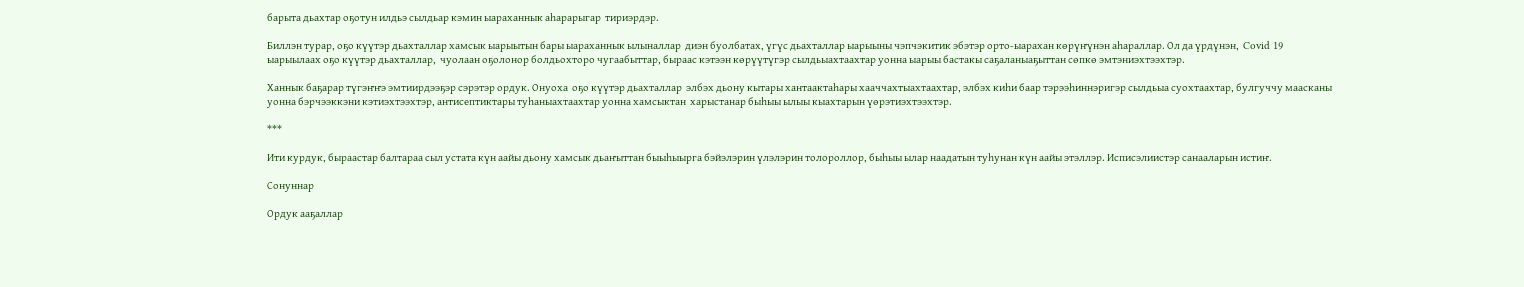барыта дьахтар оҕотун илдьэ сылдьар кэмин ыараханнык аһарарыгар  тириэрдэр.

Биллэн турар, оҕо күүтэр дьахталлар хамсык ыарыытын бары ыараханнык ылыналлар  диэн буолбатах, үгүс дьахталлар ыарыыны чэпчэкитик эбэтэр орто-ыарахан көрүҥүнэн аһараллар. Ол да үрдүнэн,  Covid 19 ыарыылаах оҕо күүтэр дьахталлар,  чуолаан оҕолонор болдьохторо чугаабыттар, быраас кэтээн көрүүтүгэр сылдьыахтаахтар уонна ыарыы бастакы саҕаланыаҕыттан сөпкө эмтэниэхтээхтэр.

Ханнык баҕарар түгэҥҥэ эмтиирдээҕэр сэрэтэр ордук. Онуоха  оҕо күүтэр дьахталлар  элбэх дьону кытары хантаактаһары хааччахтыахтаахтар, элбэх киһи баар тэрээһиннэригэр сылдьыа суохтаахтар, булгуччу маасканы уонна бэрчээккэни кэтиэхтээхтэр, антисептиктары туһаныахтаахтар уонна хамсыктан  харыстанар быһыы ылыы кыахтарын үөрэтиэхтээхтэр.

***

Ити курдук, быраастар балтараа сыл устата күн аайы дьону хамсык дьаҥыттан быыһыырга бэйэлэрин үлэлэрин толороллор, быһыы ылар наадатын туһунан күн аайы этэллэр. Исписэлиистэр санааларын истиҥ.

Сонуннар

Ордук ааҕаллар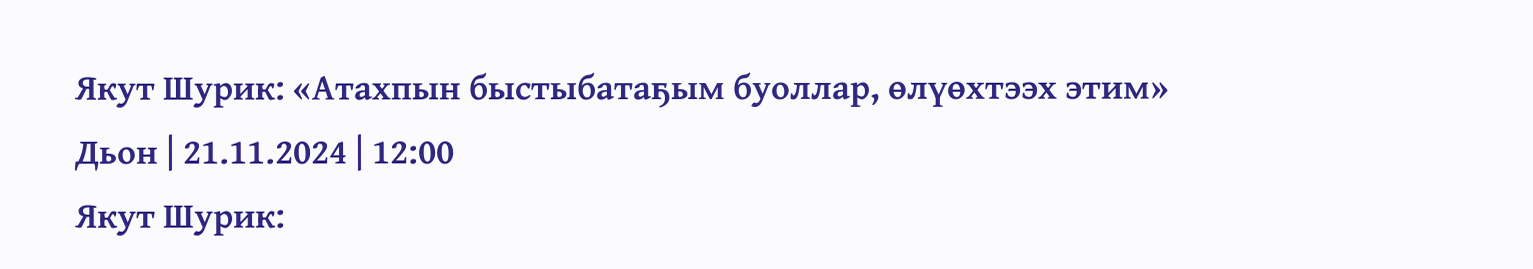Якут Шурик: «Атахпын быстыбатаҕым буоллар, өлүөхтээх этим»
Дьон | 21.11.2024 | 12:00
Якут Шурик: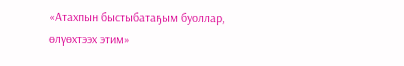«Атахпын быстыбатаҕым буоллар, өлүөхтээх этим»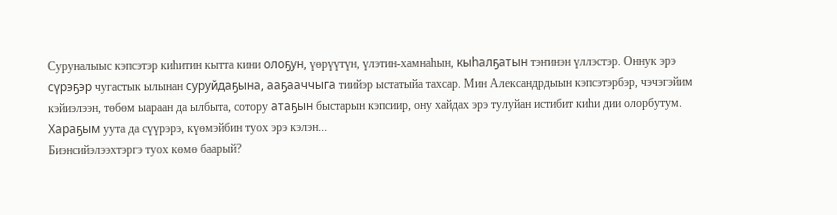Суруналыыс кэпсэтэр киһитин кытта кини олоҕун, үөрүүтүн, үлэтин-хамнаһын, кыһалҕатын тэҥинэн үллэстэр. Оннук эрэ сүрэҕэр чугастык ылынан суруйдаҕына, ааҕааччыга тиийэр ыстатыйа тахсар. Мин Александрдыын кэпсэтэрбэр, чэчэгэйим кэйиэлээн, төбөм ыараан да ылбыта, сотору атаҕын быстарын кэпсиир, ону хайдах эрэ тулуйан истибит киһи дии олорбутум. Хараҕым уута да сүүрэрэ, күөмэйбин туох эрэ кэлэн...
Биэнсийэлээхтэргэ туох көмө баарый?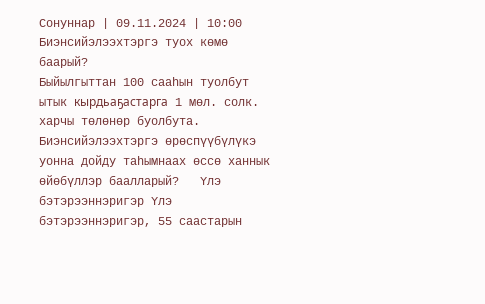Сонуннар | 09.11.2024 | 10:00
Биэнсийэлээхтэргэ туох көмө баарый?
Быйылгыттан 100 сааһын туолбут ытык кырдьаҕастарга 1 мөл. солк. харчы төлөнөр буолбута. Биэнсийэлээхтэргэ өрөспүүбүлүкэ уонна дойду таһымнаах өссө ханнык өйөбүллэр баалларый?   Үлэ бэтэрээннэригэр Үлэ бэтэрээннэригэр, 55 саастарын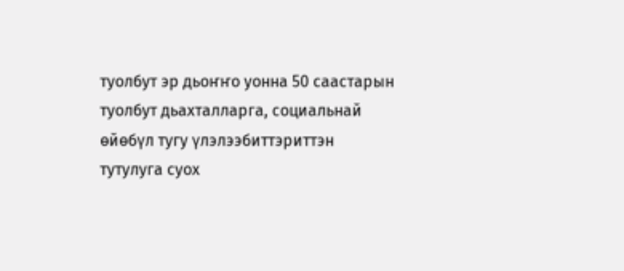туолбут эр дьоҥҥо уонна 50 саастарын туолбут дьахталларга, социальнай өйөбүл тугу үлэлээбиттэриттэн тутулуга суох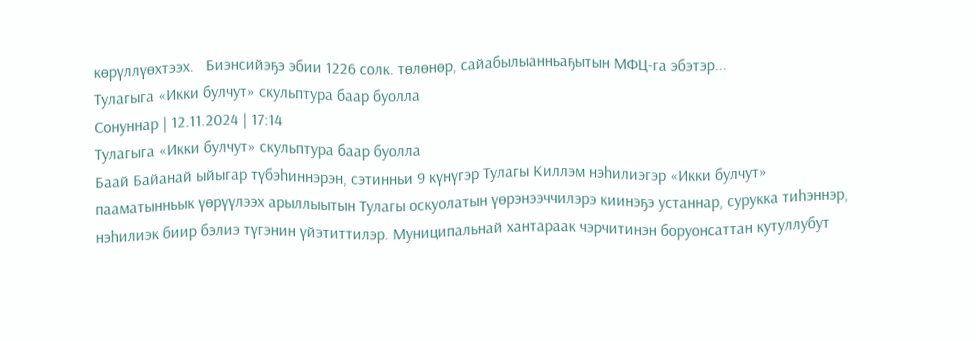көрүллүөхтээх.   Биэнсийэҕэ эбии 1226 солк. төлөнөр, сайабылыанньаҕытын МФЦ-га эбэтэр...
Тулагыга «Икки булчут» скульптура баар буолла
Сонуннар | 12.11.2024 | 17:14
Тулагыга «Икки булчут» скульптура баар буолла
Баай Байанай ыйыгар түбэһиннэрэн, сэтинньи 9 күнүгэр Тулагы Киллэм нэһилиэгэр «Икки булчут» пааматынньык үөрүүлээх арыллыытын Тулагы оскуолатын үөрэнээччилэрэ киинэҕэ устаннар, сурукка тиһэннэр, нэһилиэк биир бэлиэ түгэнин үйэтиттилэр. Муниципальнай хантараак чэрчитинэн боруонсаттан кутуллубут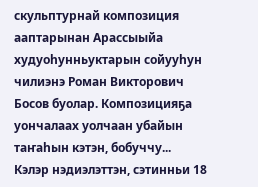скульптурнай композиция ааптарынан Арассыыйа худуоһунньуктарын сойууһун чилиэнэ Роман Викторович Босов буолар. Композицияҕа уончалаах уолчаан убайын таҥаһын кэтэн, бобуччу...
Кэлэр нэдиэлэттэн, сэтинньи 18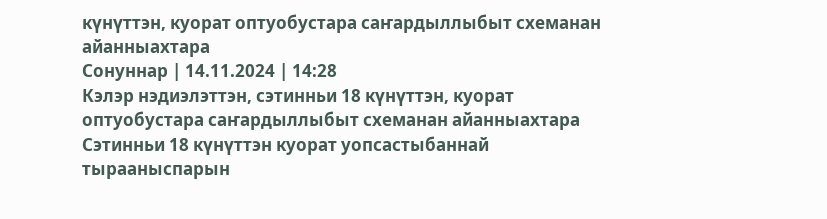күнүттэн, куорат оптуобустара саҥардыллыбыт схеманан айанныахтара
Сонуннар | 14.11.2024 | 14:28
Кэлэр нэдиэлэттэн, сэтинньи 18 күнүттэн, куорат оптуобустара саҥардыллыбыт схеманан айанныахтара
Сэтинньи 18 күнүттэн куорат уопсастыбаннай тырааныспарын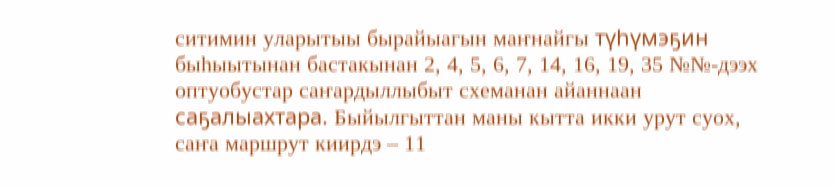ситимин уларытыы бырайыагын маҥнайгы түһүмэҕин быһыытынан бастакынан 2, 4, 5, 6, 7, 14, 16, 19, 35 №№-дээх оптуобустар саҥардыллыбыт схеманан айаннаан саҕалыахтара. Быйылгыттан маны кытта икки урут суох, саҥа маршрут киирдэ – 11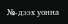№-дээх уонна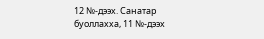12 №-дээх. Санатар буоллахха, 11 №-дээх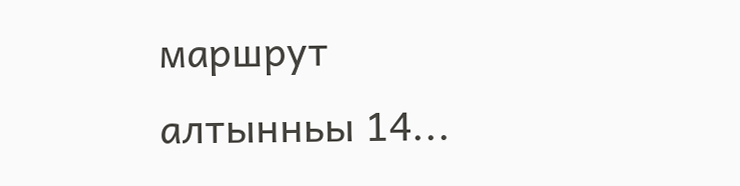маршрут алтынньы 14...